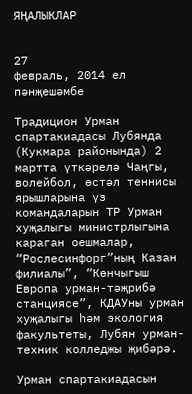ЯҢАЛЫКЛАР


27
февраль, 2014 ел
пәнҗешәмбе

Традицион Урман спартакиадасы Лубянда (Кукмара районында) 2 мартта үткәрелә Чаңгы, волейбол, өстәл теннисы ярышларына үз командаларын ТР Урман хуҗалыгы министрлыгына караган оешмалар, “Рослесинфорг”ның Казан филиалы”, “Көнчыгыш Европа урман-тәҗрибә станциясе”, КДАУны урман хуҗалыгы һәм экология факультеты, Лубян урман-техник колледжы җибәрә.

Урман спартакиадасын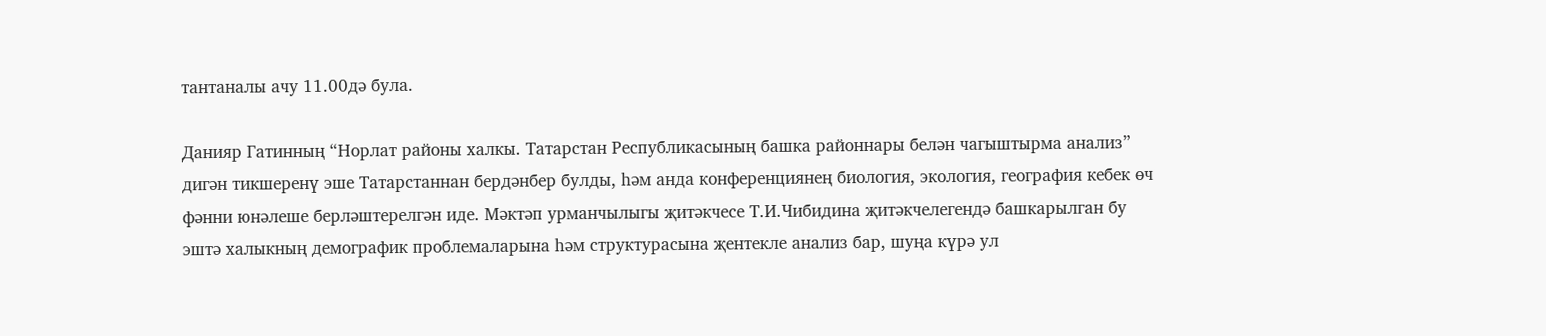тантаналы ачу 11.00дә була.

Данияр Гатинның “Норлат районы халкы. Татарстан Республикасының башка районнары белән чагыштырма анализ” дигән тикшеренү эше Татарстаннан бердәнбер булды, һәм анда конференциянең биология, экология, география кебек өч фәнни юнәлеше берләштерелгән иде. Мәктәп урманчылыгы җитәкчесе Т.И.Чибидина җитәкчелегендә башкарылган бу эштә халыкның демографик проблемаларына һәм структурасына җентекле анализ бар, шуңа күрә ул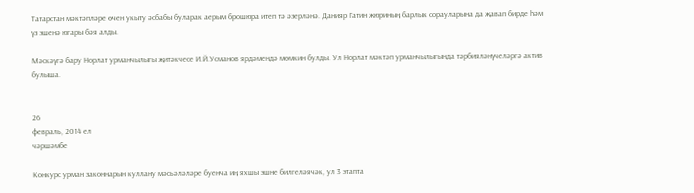Татарстан мәктәпләре өчен укыту әсбабы буларак аерым брошюра итеп тә әзерләнә. Данияр Гатин жюриның барлык сорауларына да җавап бирде һәм үз эшенә югары бәя алды.

Мәскәүгә бару Норлат урманчылыгы җитәкчесе И.Й.Усманов ярдәмендә мөмкин булды. Ул Норлат мәктәп урманчылыгында тәрбияләнүчеләргә актив булыша.


26
февраль, 2014 ел
чәршәмбе

Конкурс урман законнарын куллану мәсьәләләре буенча иң яхшы эшне билгеләячәк, ул 3 этапта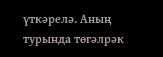үткәрелә. Аның турында төгәлрәк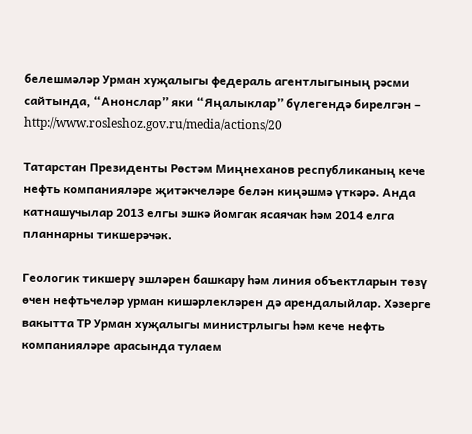белешмәләр Урман хуҗалыгы федераль агентлыгының рәсми сайтында, “Анонслар” яки “Яңалыклар” бүлегендә бирелгән – http://www.rosleshoz.gov.ru/media/actions/20

Татарстан Президенты Рөстәм Миңнеханов республиканың кече нефть компанияләре җитәкчеләре белән киңәшмә үткәрә. Анда катнашучылар 2013 елгы эшкә йомгак ясаячак һәм 2014 елга планнарны тикшерәчәк.

Геологик тикшерү эшләрен башкару һәм линия объектларын төзү өчен нефтьчеләр урман кишәрлекләрен дә арендалыйлар. Хәзерге вакытта ТР Урман хуҗалыгы министрлыгы һәм кече нефть компанияләре арасында тулаем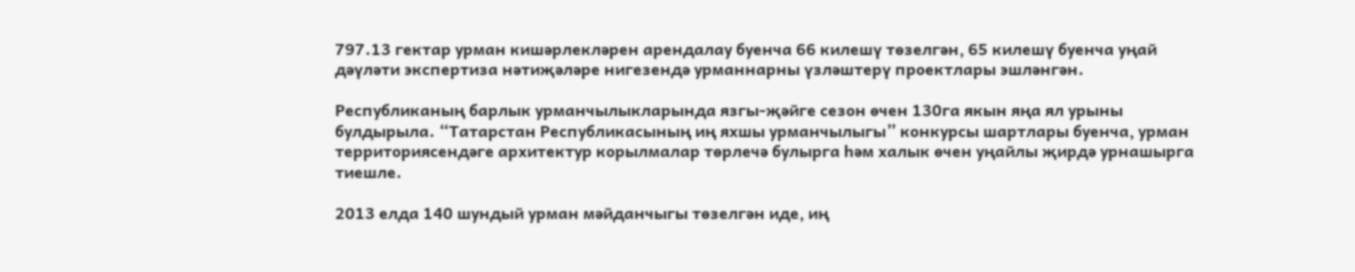797.13 гектар урман кишәрлекләрен арендалау буенча 66 килешү төзелгән, 65 килешү буенча уңай дәүләти экспертиза нәтиҗәләре нигезендә урманнарны үзләштерү проектлары эшләнгән.

Республиканың барлык урманчылыкларында язгы-җәйге сезон өчен 130га якын яңа ял урыны булдырыла. “Татарстан Республикасының иң яхшы урманчылыгы” конкурсы шартлары буенча, урман территориясендәге архитектур корылмалар төрлечә булырга һәм халык өчен уңайлы җирдә урнашырга тиешле.

2013 елда 140 шундый урман мәйданчыгы төзелгән иде, иң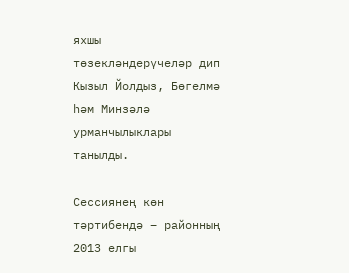яхшы төзекләндерүчеләр дип Кызыл Йолдыз, Бөгелмә һәм Минзәлә урманчылыклары танылды.

Сессиянең көн тәртибендә – районның 2013 елгы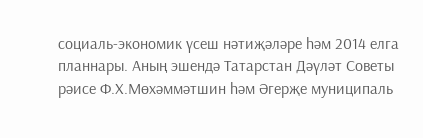социаль-экономик үсеш нәтиҗәләре һәм 2014 елга планнары. Аның эшендә Татарстан Дәүләт Советы рәисе Ф.Х.Мөхәммәтшин һәм Әгерҗе муниципаль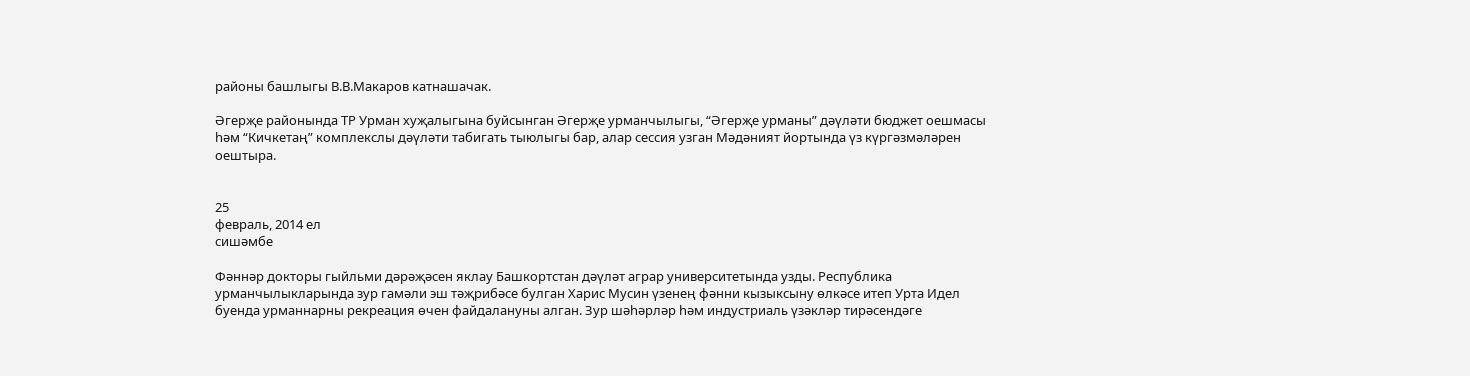районы башлыгы В.В.Макаров катнашачак.

Әгерҗе районында ТР Урман хуҗалыгына буйсынган Әгерҗе урманчылыгы, “Әгерҗе урманы” дәүләти бюджет оешмасы һәм “Кичкетаң” комплекслы дәүләти табигать тыюлыгы бар, алар сессия узган Мәдәният йортында үз күргәзмәләрен оештыра.


25
февраль, 2014 ел
сишәмбе

Фәннәр докторы гыйльми дәрәҗәсен яклау Башкортстан дәүләт аграр университетында узды. Республика урманчылыкларында зур гамәли эш тәҗрибәсе булган Харис Мусин үзенең фәнни кызыксыну өлкәсе итеп Урта Идел буенда урманнарны рекреация өчен файдалануны алган. Зур шәһәрләр һәм индустриаль үзәкләр тирәсендәге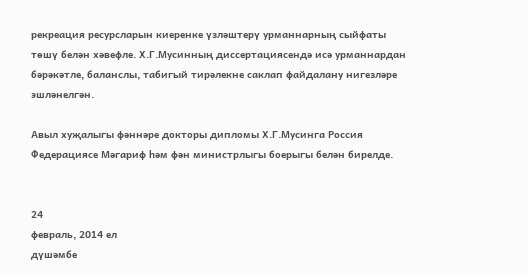рекреация ресурсларын киеренке үзләштерү урманнарның сыйфаты төшү белән хәвефле. Х.Г.Мусинның диссертациясендә исә урманнардан бәрәкәтле, баланслы, табигый тирәлекне саклап файдалану нигезләре эшләнелгән.

Авыл хуҗалыгы фәннәре докторы дипломы Х.Г.Мусинга Россия Федерациясе Мәгариф һәм фән министрлыгы боерыгы белән бирелде.


24
февраль, 2014 ел
дүшәмбе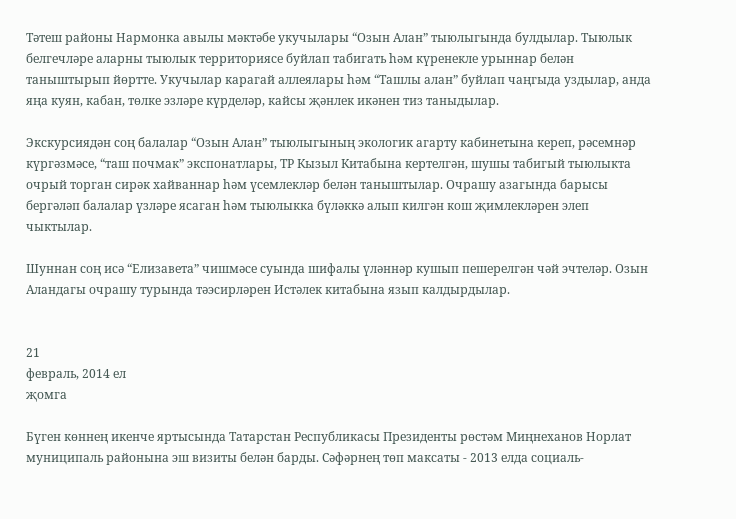Тәтеш районы Нармонка авылы мәктәбе укучылары “Озын Алан” тыюлыгында булдылар. Тыюлык белгечләре аларны тыюлык территориясе буйлап табигать һәм күренекле урыннар белән таныштырып йөртте. Укучылар карагай аллеялары һәм “Ташлы алан” буйлап чаңгыда уздылар, анда яңа куян, кабан, төлке эзләре күрделәр, кайсы җәнлек икәнен тиз таныдылар.

Экскурсиядән соң балалар “Озын Алан” тыюлыгының экологик агарту кабинетына кереп, рәсемнәр күргәзмәсе, “таш почмак” экспонатлары, ТР Кызыл Китабына кертелгән, шушы табигый тыюлыкта очрый торган сирәк хайваннар һәм үсемлекләр белән таныштылар. Очрашу азагында барысы бергәләп балалар үзләре ясаган һәм тыюлыкка бүләккә алып килгән кош җимлекләрен элеп чыктылар.

Шуннан соң исә “Елизавета” чишмәсе суында шифалы үләннәр кушып пешерелгән чәй эчтеләр. Озын Аландагы очрашу турында тәэсирләрен Истәлек китабына язып калдырдылар.


21
февраль, 2014 ел
җомга

Бүген көннең икенче яртысында Татарстан Республикасы Президенты рөстәм Миңнеханов Норлат муниципаль районына эш визиты белән барды. Сәфәрнең төп максаты - 2013 елда социаль-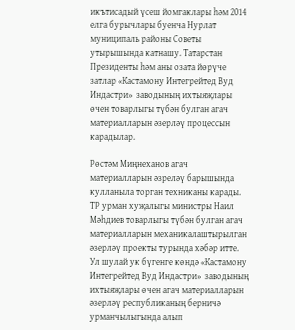икътисадый үсеш йомгаклары һәм 2014 елга бурычлары буенча Нурлат муниципаль районы Советы утырышында катнашу. Татарстан Президенты һәм аны озата йөрүче затлар «Кастамону Интегрейтед Вуд Индастри»  заводының ихтыяҗлары өчен товарлыгы түбән булган агач материалларын әзерләү процессын карадылар.

Рөстәм Миңнеханов агач материалларын әзреләү барышында кулланыла торган техниканы карады. ТР урман хуҗалыгы министры Наил Мәһдиев товарлыгы түбән булган агач материалларын механикалаштырылган әзерләү проекты турында хәбәр итте.  Ул шулай ук бүгенге көндә «Кастамону Интегрейтед Вуд Индастри»  заводының ихтыяҗлары өчен агач материалларын әзерләү республиканың берничә урманчылыгында алып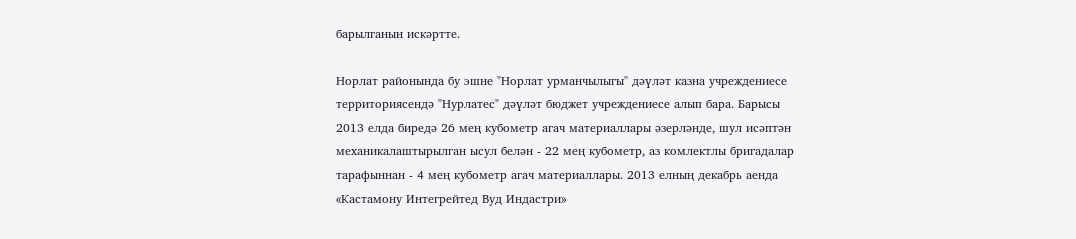барылганын искәртте.

Норлат районында бу эшне "Норлат урманчылыгы" дәүләт казна учреждениесе территориясендә "Нурлатес" дәүләт бюджет учреждениесе алып бара. Барысы 2013 елда биредә 26 мең кубометр агач материаллары әзерләнде, шул исәптән механикалаштырылган ысул белән - 22 мең кубометр, аз комлектлы бригадалар тарафыннан - 4 мең кубометр агач материаллары. 2013 елның декабрь аенда «Кастамону Интегрейтед Вуд Индастри»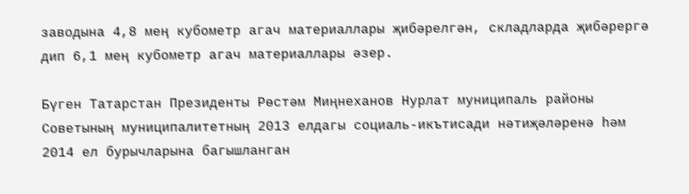заводына 4,8 мең кубометр агач материаллары җибәрелгән, складларда җибәрергә дип 6,1 мең кубометр агач материаллары әзер.

Бүген Татарстан Президенты Рөстәм Миңнеханов Нурлат муниципаль районы Советының муниципалитетның 2013 елдагы социаль-икътисади нәтиҗәләренә һәм 2014 ел бурычларына багышланган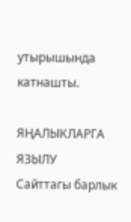утырышында катнашты.

ЯҢАЛЫКЛАРГА ЯЗЫЛУ
Сайттагы барлык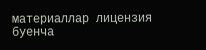материаллар лицензия буенча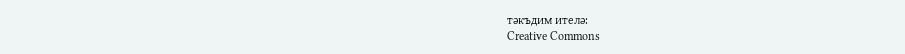тәкъдим ителә:
Creative Commons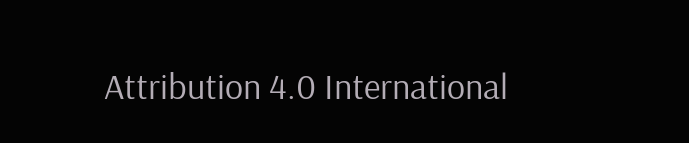Attribution 4.0 International